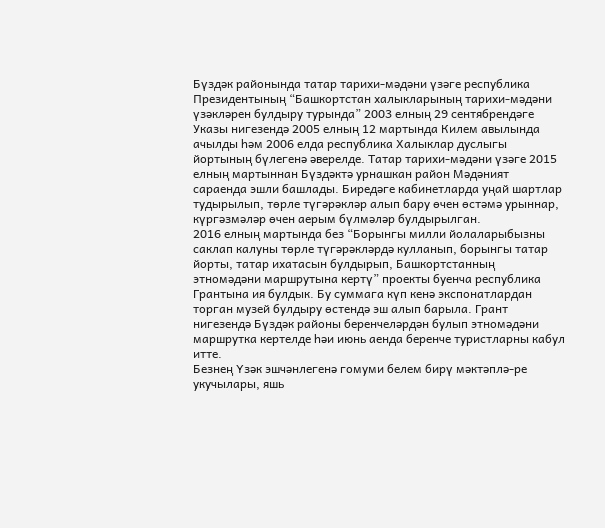Бүздәк районында татар тарихи-мәдәни үзәге республика Президентының “Башкортстан халыкларының тарихи-мәдәни үзәкләрен булдыру турында” 2003 елның 29 сентябрендәге Указы нигезендә 2005 елның 12 мартында Килем авылында ачылды һәм 2006 елда республика Халыклар дуслыгы йортының бүлегенә әверелде. Татар тарихи-мәдәни үзәге 2015 елның мартыннан Бүздәктә урнашкан район Мәдәният сараенда эшли башлады. Биредәге кабинетларда уңай шартлар тудырылып, төрле түгәрәкләр алып бару өчен өстәмә урыннар, күргәзмәләр өчен аерым бүлмәләр булдырылган.
2016 елның мартында без “Борынгы милли йолаларыбызны саклап калуны төрле түгәрәкләрдә кулланып, борынгы татар йорты, татар ихатасын булдырып, Башкортстанның этномәдәни маршрутына кертү” проекты буенча республика Грантына ия булдык. Бу суммага күп кенә экспонатлардан торган музей булдыру өстендә эш алып барыла. Грант нигезендә Бүздәк районы беренчеләрдән булып этномәдәни маршрутка кертелде һәи июнь аенда беренче туристларны кабул итте.
Безнең Үзәк эшчәнлегенә гомуми белем бирү мәктәплә-ре укучылары, яшь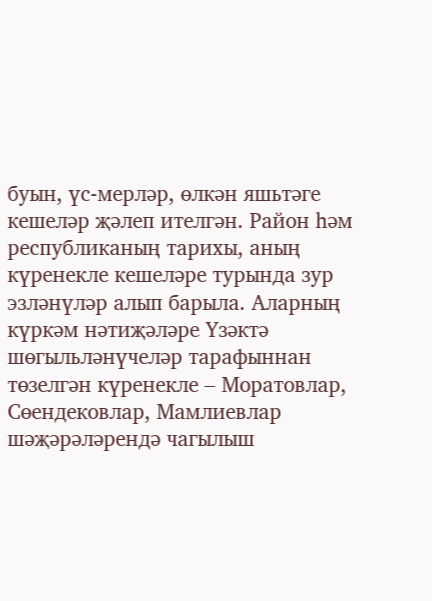буын, үс-мерләр, өлкән яшьтәге кешеләр җәлеп ителгән. Район һәм республиканың тарихы, аның күренекле кешеләре турында зур эзләнүләр алып барыла. Аларның күркәм нәтиҗәләре Үзәктә шөгыльләнүчеләр тарафыннан төзелгән күренекле – Моратовлар, Сөендековлар, Мамлиевлар шәҗәрәләрендә чагылыш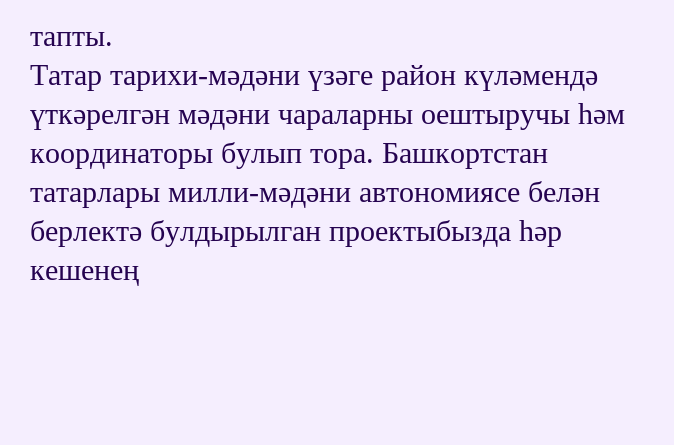тапты.
Татар тарихи-мәдәни үзәге район күләмендә үткәрелгән мәдәни чараларны оештыручы һәм координаторы булып тора. Башкортстан татарлары милли-мәдәни автономиясе белән берлектә булдырылган проектыбызда һәр кешенең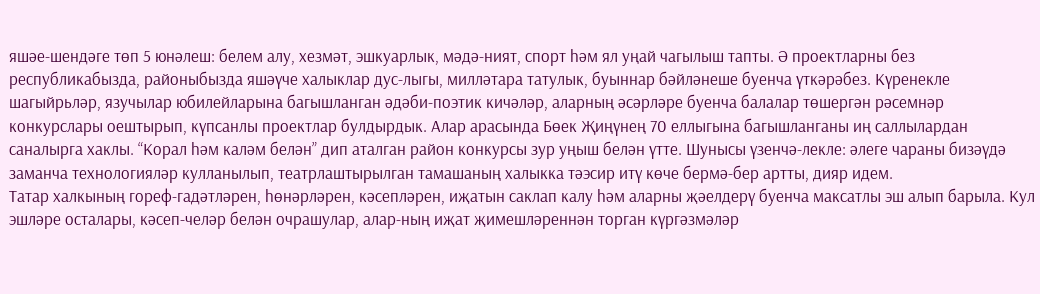яшәе-шендәге төп 5 юнәлеш: белем алу, хезмәт, эшкуарлык, мәдә-ният, спорт һәм ял уңай чагылыш тапты. Ә проектларны без республикабызда, районыбызда яшәүче халыклар дус-лыгы, милләтара татулык, буыннар бәйләнеше буенча үткәрәбез. Күренекле шагыйрьләр, язучылар юбилейларына багышланган әдәби-поэтик кичәләр, аларның әсәрләре буенча балалар төшергән рәсемнәр конкурслары оештырып, күпсанлы проектлар булдырдык. Алар арасында Бөек Җиңүнең 70 еллыгына багышланганы иң саллылардан саналырга хаклы. “Корал һәм каләм белән” дип аталган район конкурсы зур уңыш белән үтте. Шунысы үзенчә-лекле: әлеге чараны бизәүдә заманча технологияләр кулланылып, театрлаштырылган тамашаның халыкка тәэсир итү көче бермә-бер артты, дияр идем.
Татар халкының гореф-гадәтләрен, һөнәрләрен, кәсепләрен, иҗатын саклап калу һәм аларны җәелдерү буенча максатлы эш алып барыла. Кул эшләре осталары, кәсеп-челәр белән очрашулар, алар-ның иҗат җимешләреннән торган күргәзмәләр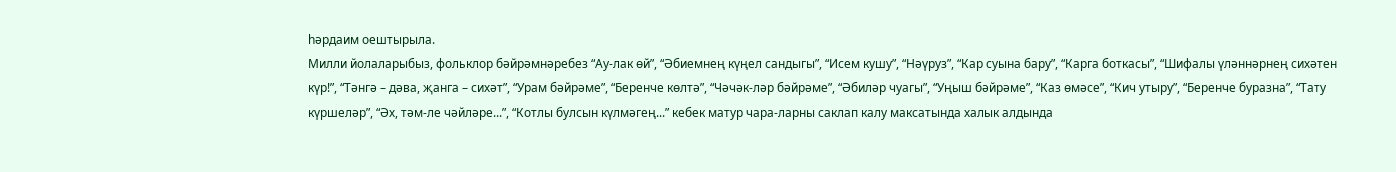һәрдаим оештырыла.
Милли йолаларыбыз, фольклор бәйрәмнәребез “Ау-лак өй”, “Әбиемнең күңел сандыгы”, “Исем кушу”, “Нәүруз”, “Кар суына бару”, “Карга боткасы”, “Шифалы үләннәрнең сихәтен күр!”, “Тәнгә – дәва, җанга – сихәт”, “Урам бәйрәме”, “Беренче көлтә”, “Чәчәк-ләр бәйрәме”, “Әбиләр чуагы”, “Уңыш бәйрәме”, “Каз өмәсе”, “Кич утыру”, “Беренче буразна”, “Тату күршеләр”, “Әх, тәм-ле чәйләре...”, “Котлы булсын күлмәгең...” кебек матур чара-ларны саклап калу максатында халык алдында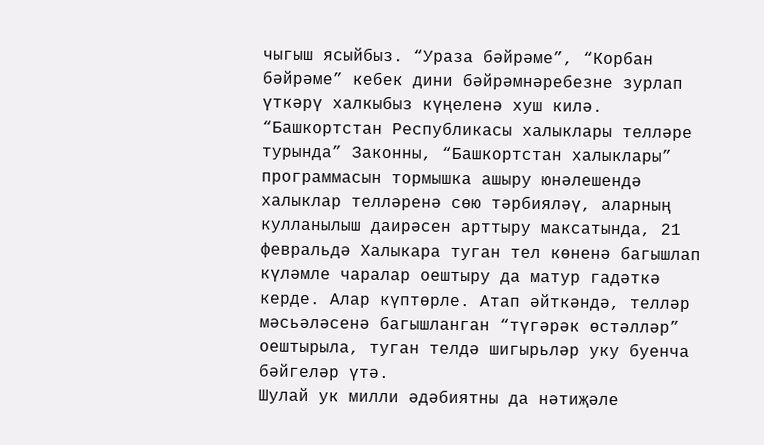чыгыш ясыйбыз. “Ураза бәйрәме”, “Корбан бәйрәме” кебек дини бәйрәмнәребезне зурлап үткәрү халкыбыз күңеленә хуш килә.
“Башкортстан Республикасы халыклары телләре турында” Законны, “Башкортстан халыклары” программасын тормышка ашыру юнәлешендә халыклар телләренә сөю тәрбияләү, аларның кулланылыш даирәсен арттыру максатында, 21 февральдә Халыкара туган тел көненә багышлап күләмле чаралар оештыру да матур гадәткә керде. Алар күптөрле. Атап әйткәндә, телләр мәсьәләсенә багышланган “түгәрәк өстәлләр” оештырыла, туган телдә шигырьләр уку буенча бәйгеләр үтә.
Шулай ук милли әдәбиятны да нәтиҗәле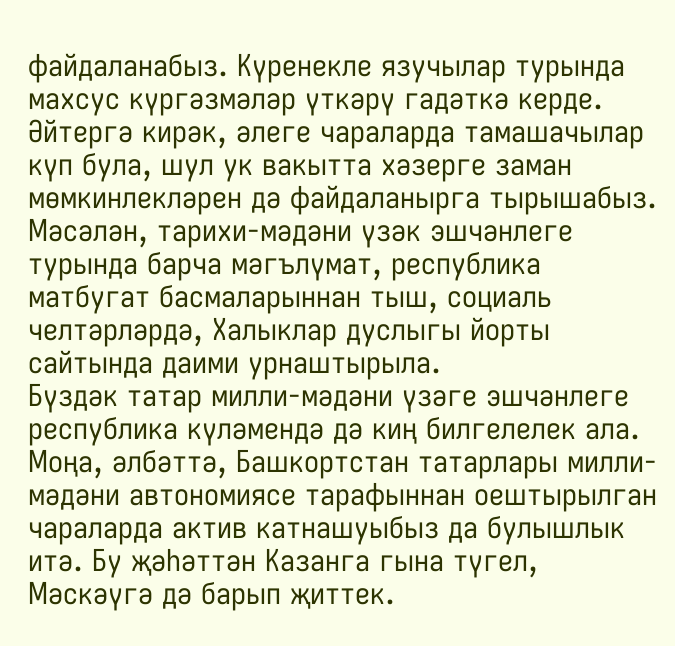файдаланабыз. Күренекле язучылар турында махсус күргәзмәләр үткәрү гадәткә керде. Әйтергә кирәк, әлеге чараларда тамашачылар күп була, шул ук вакытта хәзерге заман мөмкинлекләрен дә файдаланырга тырышабыз. Мәсәлән, тарихи-мәдәни үзәк эшчәнлеге турында барча мәгълүмат, республика матбугат басмаларыннан тыш, социаль челтәрләрдә, Халыклар дуслыгы йорты сайтында даими урнаштырыла.
Бүздәк татар милли-мәдәни үзәге эшчәнлеге республика күләмендә дә киң билгелелек ала. Моңа, әлбәттә, Башкортстан татарлары милли-мәдәни автономиясе тарафыннан оештырылган чараларда актив катнашуыбыз да булышлык итә. Бу җәһәттән Казанга гына түгел, Мәскәүгә дә барып җиттек.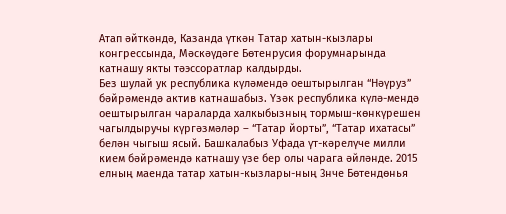Атап әйткәндә, Казанда үткән Татар хатын-кызлары конгрессында, Мәскәүдәге Бөтенрусия форумнарында катнашу якты тәэссоратлар калдырды.
Без шулай ук республика күләмендә оештырылган “Нәүруз” бәйрәмендә актив катнашабыз. Үзәк республика күлә-мендә оештырылган чараларда халкыбызның тормыш-көнкүрешен чагылдыручы күргәзмәләр – “Татар йорты”, “Татар ихатасы” белән чыгыш ясый. Башкалабыз Уфада үт-кәрелүче милли кием бәйрәмендә катнашу үзе бер олы чарага әйләнде. 2015 елның маенда татар хатын-кызлары-ның 3нче Бөтендөнья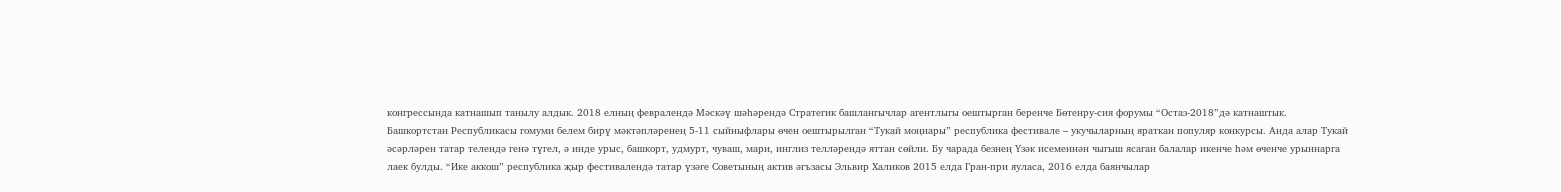конгрессында катнашып танылу алдык. 2018 елның февралендә Мәскәү шәhәрендә Стратегик башлангычлар агентлыгы оештырган беренче Бөтенру-сия форумы “Остаз-2018”дә катнаштык.
Башкортстан Республикасы гомуми белем бирү мәктәпләренең 5-11 сыйныфлары өчен оештырылган “Тукай моңнары” республика фестивале – укучыларның яраткан популяр конкурсы. Анда алар Тукай әсәрләрен татар телендә генә түгел, ә инде урыс, башкорт, удмурт, чуваш, мари, инглиз телләрендә яттан сөйли. Бу чарада безнең Үзәк исеменнән чыгыш ясаган балалар икенче һәм өченче урыннарга лаек булды. “Ике аккош” республика җыр фестивалендә татар үзәге Советының актив әгъзасы Эльвир Халиков 2015 елда Гран-при яуласа, 2016 елда баянчылар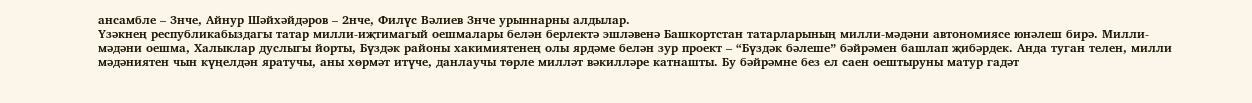ансамбле – 3нче, Айнур Шәйхәйдәров – 2нче, Филүс Вәлиев 3нче урыннарны алдылар.
Үзәкнең республикабыздагы татар милли-иҗтимагый оешмалары белән берлектә эшләвенә Башкортстан татарларының милли-мәдәни автономиясе юнәлеш бирә. Милли-мәдәни оешма, Халыклар дуслыгы йорты, Бүздәк районы хакимиятенең олы ярдәме белән зур проект – “Бүздәк бәлеше” бәйрәмен башлап җибәрдек. Анда туган телен, милли мәдәниятен чын күңелдән яратучы, аны хөрмәт итүче, данлаучы төрле милләт вәкилләре катнашты. Бу бәйрәмне без ел саен оештыруны матур гадәт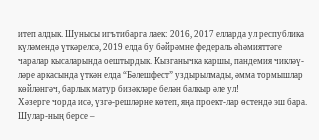итеп алдык. Шунысы игътибарга лаек: 2016, 2017 елларда ул республика күләмендә үткәрелсә, 2019 елда бу бәйрәмне федераль әһәмияттәге чаралар кысаларында оештырдык. Кызганычка каршы, пандемия чикләү-ләре аркасында үткән елда “Бәлешфест” уздырылмады, әмма тормышлар көйләнгәч, барлык матур бизәкләре белән балкыр әле ул!
Хәзерге чорда исә, үзгә-решләрне көтеп, яңа проект-лар өстендә эш бара. Шулар-ның берсе –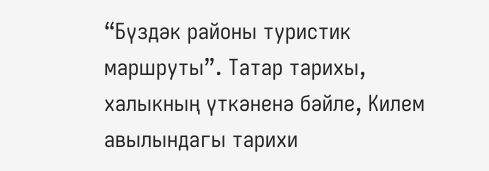“Бүздәк районы туристик маршруты”. Татар тарихы, халыкның үткәненә бәйле, Килем авылындагы тарихи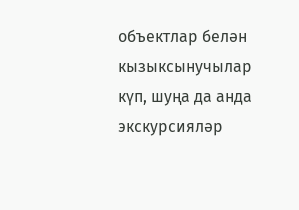объектлар белән кызыксынучылар күп, шуңа да анда экскурсияләр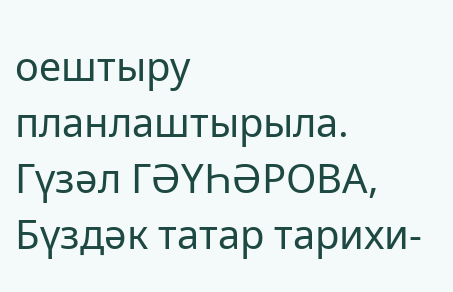оештыру планлаштырыла.
Гүзәл ГӘҮҺӘРОВА,
Бүздәк татар тарихи-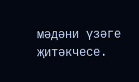мәдәни үзәге җитәкчесе.